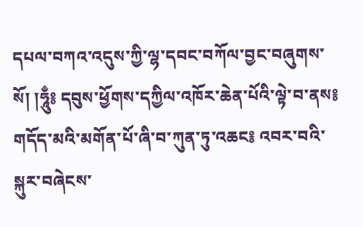དཔལ་བཀའ་འདུས་ཀྱི་ལྷ་དབང་བཀོལ་བྱང་བཞུགས་སོ། །ཧཱུྃ༔ དབུས་ཕྱོགས་དཀྱིལ་འཁོར་ཆེན་པོའི་ལྟེ་བ་ནས༔ གདོད་མའི་མགོན་པོ་ཞི་བ་ཀུན་ཏུ་འཆང༔ འབར་བའི་སྐུར་བཞེངས་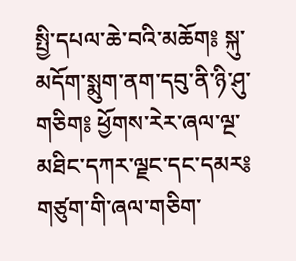སྤྱི་དཔལ་ཆེ་བའི་མཆོག༔ སྐུ་མདོག་སྨུག་ནག་དབུ་ནི་ཉི་ཤུ་གཅིག༔ ཕྱོགས་རེར་ཞལ་ལྔ་མཐིང་དཀར་ལྗང་དང་དམར༔ གཙུག་གི་ཞལ་གཅིག་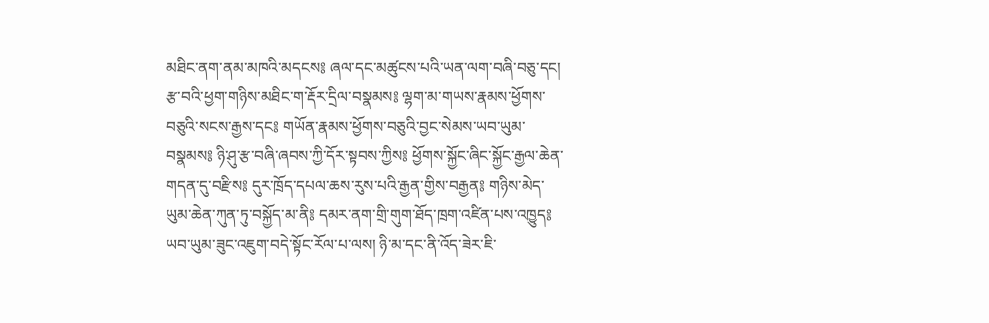མཐིང་ནག་ནམ་མཁའི་མདངས༔ ཞལ་དང་མཚུངས་པའི་ཡན་ལག་བཞི་བཅུ་དང། རྩ་བའི་ཕྱག་གཉིས་མཐིང་ག་རྡོར་དྲིལ་བསྣམས༔ ལྷག་མ་གཡས་རྣམས་ཕྱོགས་བཅུའི་སངས་རྒྱས་དང༔ གཡོན་རྣམས་ཕྱོགས་བཅུའི་བྱང་སེམས་ཡབ་ཡུམ་བསྣམས༔ ཉི་ཤུ་རྩ་བཞི་ཞབས་ཀྱི་དོར་སྟབས་ཀྱིས༔ ཕྱོགས་སྐྱོང་ཞིང་སྐྱོང་རྒྱལ་ཆེན་གདན་དུ་བརྫིས༔ དུར་ཁྲོད་དཔལ་ཆས་རུས་པའི་རྒྱན་གྱིས་བརྒྱན༔ གཉིས་མེད་ཡུམ་ཆེན་ཀུན་ཏུ་བསྐྱོད་མ་ནི༔ དམར་ནག་གྲི་གུག་ཐོད་ཁྲག་འཛིན་པས་འཁྱུད༔ ཡབ་ཡུམ་ཟུང་འཇུག་བདེ་སྟོང་རོལ་པ་ལས། ཉི་མ་དང་ནི་འོད་ཟེར་ཇི་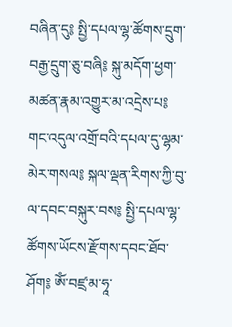བཞིན་དུ༔ སྤྱི་དཔལ་ལྷ་ཚོགས་དྲུག་བརྒྱ་དྲུག་ཅུ་བཞི༔ སྐུ་མདོག་ཕྱག་མཚན་རྣམ་འགྱུར་མ་འདྲེས་པ༔ གང་འདུལ་འགྲོ་བའི་དཔལ་དུ་ལྷམ་མེར་གསལ༔ སྐལ་ལྡན་རིགས་ཀྱི་བུ་ལ་དབང་བསྐུར་བས༔ སྤྱི་དཔལ་ལྷ་ཚོགས་ཡོངས་རྫོགས་དབང་ཐོབ་ཤོག༔ ཨོཾ་བཛྲ་མ་ཧཱ་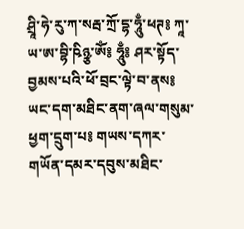ཤྲཱི་ཧེ་རུ་ཀ་སརྦ་ཀྲོ་དྷ་ཧཱུྃ་ཕཊ༔ ཀཱ་ཡ་ཨ་བྷི་ཥིཉྩ་ཨོཾ༔ ཧཱུྃ༔ ཤར་སྟོད་བྱམས་པའི་ཕོ་བྲང་ལྟེ་བ་ནས༔ ཡང་དག་མཐིང་ནག་ཞལ་གསུམ་ཕྱག་དྲུག་པ༔ གཡས་དཀར་གཡོན་དམར་དབུས་མཐིང་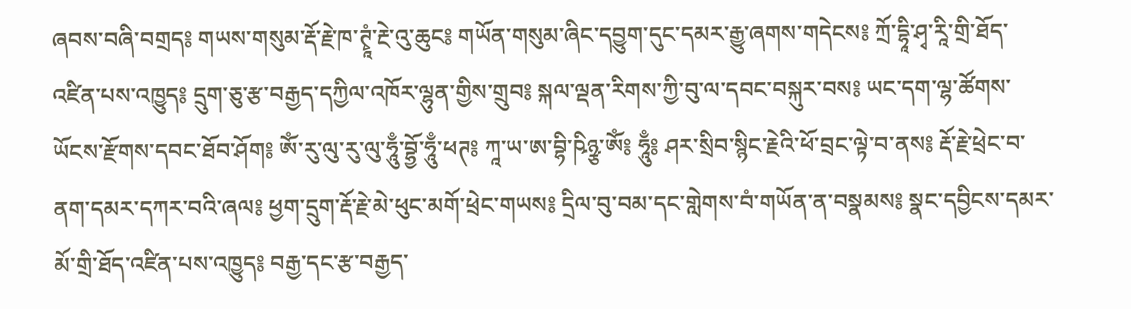ཞབས་བཞི་བགྲད༔ གཡས་གསུམ་རྡོ་རྗེ་ཁ་ཊྭཱཾ་རྔེ་འུ་ཆུང༔ གཡོན་གསུམ་ཞིང་དབྱུག་དུང་དམར་རྒྱུ་ཞགས་གདེངས༔ ཀྲོ་དྷཱི་ཤྭ་རཱི་གྲི་ཐོད་འཛིན་པས་འཁྱུད༔ དྲུག་ཅུ་རྩ་བརྒྱད་དཀྱིལ་འཁོར་ལྷུན་གྱིས་གྲུབ༔ སྐལ་ལྡན་རིགས་ཀྱི་བུ་ལ་དབང་བསྐུར་བས༔ ཡང་དག་ལྷ་ཚོགས་ཡོངས་རྫོགས་དབང་ཐོབ་ཤོག༔ ཨོཾ་རུ་ལུ་རུ་ལུ་ཧཱུྃ་བྷྱོ་ཧཱུྃ་ཕཊ༔ ཀཱ་ཡ་ཨ་བྷི་ཥིཉྩ་ཨོཾ༔ ཧཱུྃ༔ ཤར་སྲིབ་སྙིང་རྗེའི་ཕོ་བྲང་ལྟེ་བ་ནས༔ རྡོ་རྗེ་ཕྲེང་བ་ནག་དམར་དཀར་བའི་ཞལ༔ ཕྱག་དྲུག་རྡོ་རྗེ་མེ་ཕུང་མགོ་ཕྲེང་གཡས༔ དྲིལ་བུ་བམ་དང་གླེགས་བཾ་གཡོན་ན་བསྣམས༔ སྣང་དབྱིངས་དམར་མོ་གྲི་ཐོད་འཛིན་པས་འཁྱུད༔ བརྒྱ་དང་རྩ་བརྒྱད་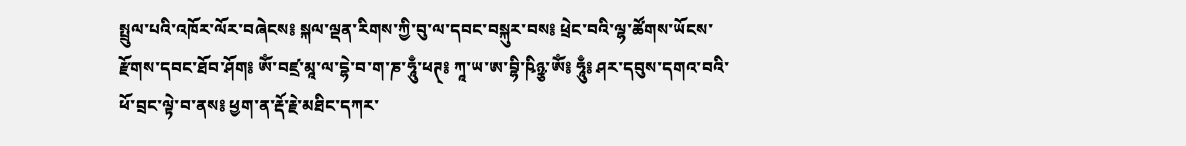སྤྲུལ་པའི་འཁོར་ལོར་བཞེངས༔ སྐལ་ལྡན་རིགས་ཀྱི་བུ་ལ་དབང་བསྐུར་བས༔ ཕྲེང་བའི་ལྷ་ཚོགས་ཡོངས་རྫོགས་དབང་ཐོབ་ཤོག༔ ཨོཾ་བཛྲ་མཱ་ལ་དྷེ་བ་ག་ཎ་ཧཱུྃ་ཕཊ྄༔ ཀཱ་ཡ་ཨ་བྷི་ཥིཉྩ་ཨོཾ༔ ཧཱུྃ༔ ཤར་དབུས་དགའ་བའི་ཕོ་བྲང་ལྟེ་བ་ནས༔ ཕྱག་ན་རྡོ་རྗེ་མཐིང་དཀར་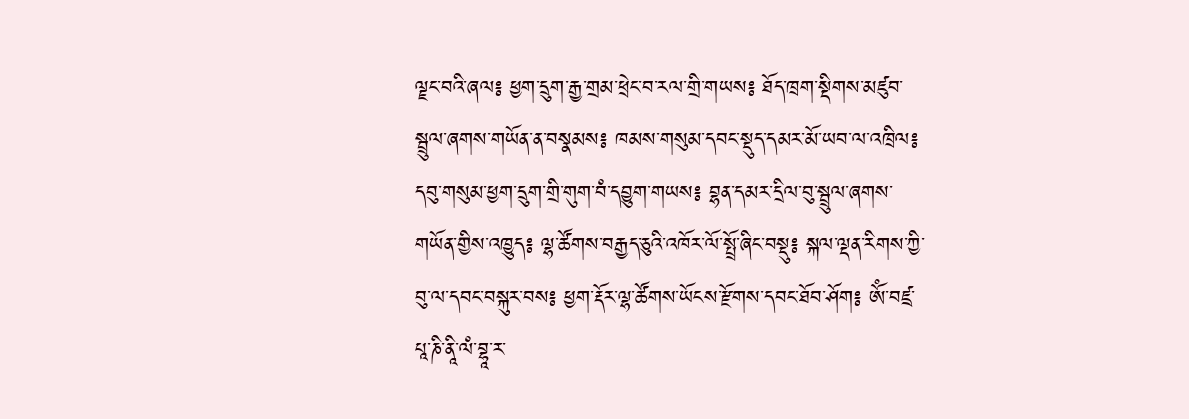ལྗང་བའི་ཞལ༔ ཕྱག་དྲུག་རྒྱ་གྲམ་ཕྲེང་བ་རལ་གྲི་གཡས༔ ཐོད་ཁྲག་སྡིགས་མཛུབ་སྦྲུལ་ཞགས་གཡོན་ན་བསྣམས༔ ཁམས་གསུམ་དབང་སྡུད་དམར་མོ་ཡབ་ལ་འཁྲིལ༔ དབུ་གསུམ་ཕྱག་དྲུག་གྲི་གུག་བཾ་དབྱུག་གཡས༔ བྷན་དམར་དྲིལ་བུ་སྦྲུལ་ཞགས་གཡོན་གྱིས་འཁྱུད༔ ལྷ་ཚོགས་བརྒྱད་ཅུའི་འཁོར་ལོ་སྤྲོ་ཞིང་བསྡུ༔ སྐལ་ལྡན་རིགས་ཀྱི་བུ་ལ་དབང་བསྐུར་བས༔ ཕྱག་རྡོར་ལྷ་ཚོགས་ཡོངས་རྫོགས་དབང་ཐོབ་ཤོག༔ ཨོཾ་བཛྲ་པཱ་ཎི་ནཱི་ལཾ་བྷཱ་ར་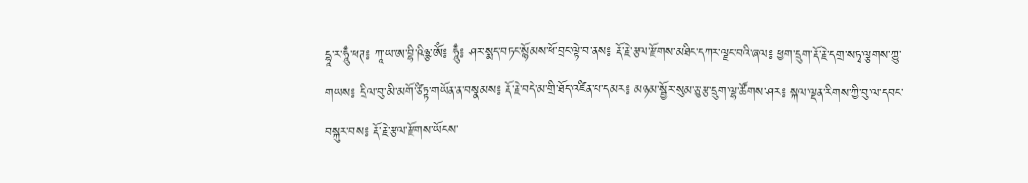དྷཱ་ར་ཧཱུྃ་ཕཊ༔ ཀཱ་ཡ་ཨ་བྷི་ཥིཉྩ་ཨོཾ༔ ཧཱུྃ༔ ཤར་སྨད་བཏང་སྙོམས་ཕོ་བྲང་ལྟེ་བ་ནས༔ རྡོ་རྗེ་རྩལ་རྫོགས་མཐིང་དཀར་ལྗང་བའི་ཞལ༔ ཕྱག་དྲུག་རྡོ་རྗེ་དགྲ་སཏྭ་ལྕགས་ཀྱུ་གཡས༔ དྲིལ་བུ་མི་མགོ་ཙིཏྟ་གཡོན་ན་བསྣམས༔ རྡོ་རྗེ་བདེ་མ་གྲི་ཐོད་འཛིན་པ་དམར༔ མཉམ་སྦྱོར་སུམ་ཅུ་རྩ་དྲུག་ལྷ་ཚོགས་ཤར༔ སྐལ་ལྡན་རིགས་ཀྱི་བུ་ལ་དབང་བསྐུར་བས༔ རྡོ་རྗེ་རྩལ་རྫོགས་ཡོངས་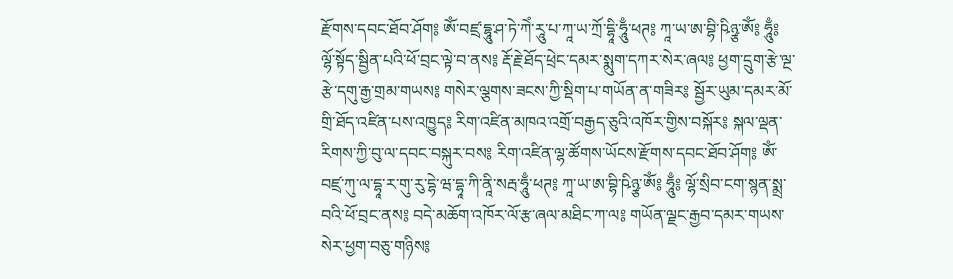རྫོགས་དབང་ཐོབ་ཤོག༔ ཨོཾ་བཛྲ་དྷཱུ་ཤ་ཏེ་ཀེཾ་རཱུ་པ་ཀཱ་ཡ་ཀྲོ་དྷཱི་ཧཱུྃ་ཕཊ༔ ཀཱ་ཡ་ཨ་བྷི་ཥིཉྩ་ཨོཾ༔ ཧཱུྃ༔ ལྷོ་སྟོད་སྦྱིན་པའི་ཕོ་བྲང་ལྟེ་བ་ནས༔ རྡོ་རྗེ་ཐོད་ཕྲེང་དམར་སྨུག་དཀར་སེར་ཞལ༔ ཕྱག་དྲུག་རྩེ་ལྔ་རྩེ་དགུ་རྒྱ་གྲམ་གཡས༔ གསེར་ལྕགས་ཟངས་ཀྱི་སྡིག་པ་གཡོན་ན་གཟིར༔ སྦྱོར་ཡུམ་དམར་མོ་གྲི་ཐོད་འཛིན་པས་འཁྱུད༔ རིག་འཛིན་མཁའ་འགྲོ་བརྒྱད་ཅུའི་འཁོར་གྱིས་བསྐོར༔ སྐལ་ལྡན་རིགས་ཀྱི་བུ་ལ་དབང་བསྐུར་བས༔ རིག་འཛིན་ལྷ་ཚོགས་ཡོངས་རྫོགས་དབང་ཐོབ་ཤོག༔ ཨོཾ་བཛྲ་ཀུ་ལ་དྷཱ་ར་གུ་རུ་དྷེ་ཝ་དྷཱ་ཀི་ནཱི་སརྦ་ཧཱུྃ་ཕཊ༔ ཀཱ་ཡ་ཨ་བྷི་ཥིཉྩ་ཨོཾ༔ ཧཱུྃ༔ ལྷོ་སྲིབ་ངག་སྙན་སྨྲ་བའི་ཕོ་བྲང་ནས༔ བདེ་མཆོག་འཁོར་ལོ་རྩ་ཞལ་མཐིང་ཀ་ལ༔ གཡོན་ལྗང་རྒྱབ་དམར་གཡས་སེར་ཕྱག་བཅུ་གཉིས༔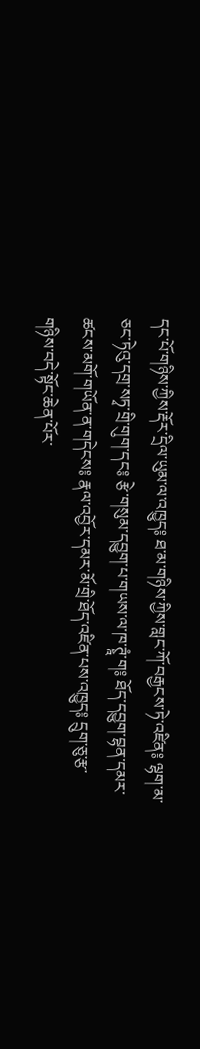དང་པོ་གཉིས་ཀྱིས་རྡོར་དྲིལ་ཡུམ་ལ་འཁྱུད༔ ཐ་མ་གཉིས་ཀྱིས་གླང་ཀོ་བརྒྱངས་ཏེ་འཛིན༔ ལྷག་མ་ཅང་ཏེའུ་དགྲ་སཏྭ་གྲི་གུག་དང༔ རྩེ་གསུམ་དབྱུག་པ་གཡས་ལ་ཁ་ཊྭཱཾ་ག༔ ཐོད་དབྱུག་བྷན་དམར་ཚངས་མགོ་གཡོན་ན་གདེངས༔ རྣལ་འབྱོར་དམར་མོ་གྲི་ཐོད་འཛིན་པས་འཁྱུད༔ དྲུག་ཅུ་རྩ་གཉིས་བདེ་སྟོང་ཆེན་པོར་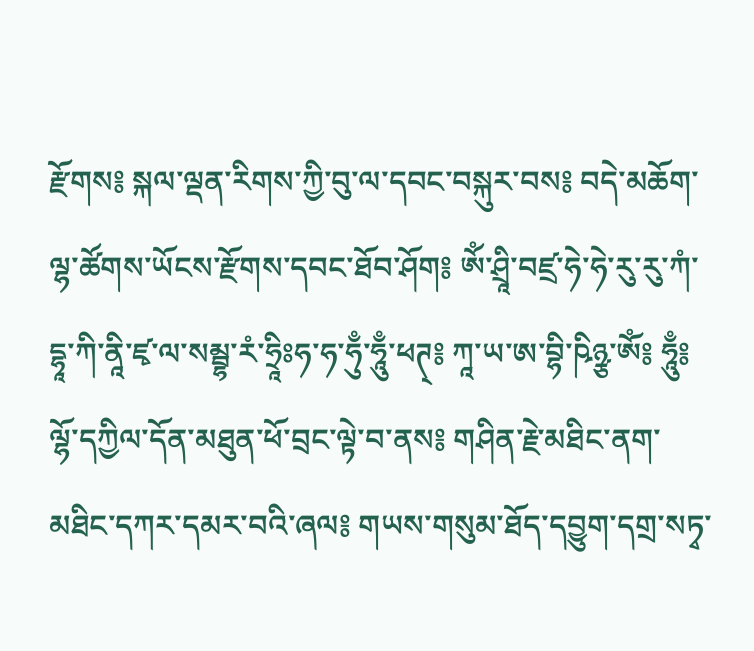རྫོགས༔ སྐལ་ལྡན་རིགས་ཀྱི་བུ་ལ་དབང་བསྐུར་བས༔ བདེ་མཆོག་ལྷ་ཚོགས་ཡོངས་རྫོགས་དབང་ཐོབ་ཤོག༔ ཨོཾ་ཤྲཱི་བཛྲ་ཧེ་ཧེ་རུ་རུ་ཀཾ་དྷཱ་ཀི་ནཱི་ཛྭ་ལ་སམྦྷ་རཾ་ཧྲཱིཿཧ་ཧ་ཧུྃ་ཧཱུྃ་ཕཊ྄༔ ཀཱ་ཡ་ཨ་བྷི་ཥིཉྩ་ཨོཾ༔ ཧཱུྃ༔ ལྷོ་དཀྱིལ་དོན་མཐུན་ཕོ་བྲང་ལྟེ་བ་ནས༔ གཤིན་རྗེ་མཐིང་ནག་མཐིང་དཀར་དམར་བའི་ཞལ༔ གཡས་གསུམ་ཐོད་དབྱུག་དགྲ་སཏྭ་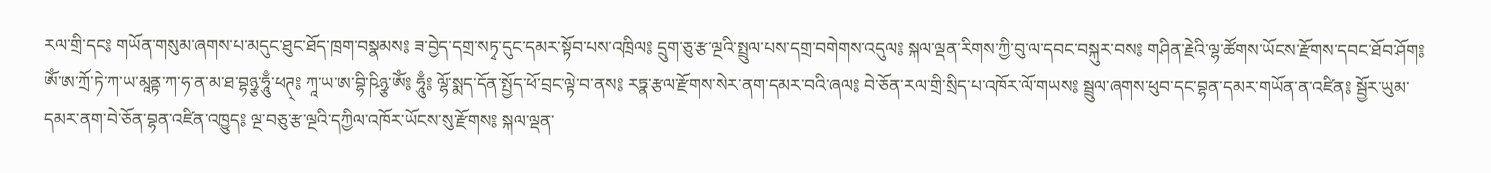རལ་གྲི་དང༔ གཡོན་གསུམ་ཞགས་པ་མདུང་ཐུང་ཐོད་ཁྲག་བསྣམས༔ ཟ་བྱེད་དགྲ་སཏྭ་དུང་དམར་སྟོབ་པས་འཁྲིལ༔ དྲུག་ཅུ་རྩ་ལྔའི་སྤྲུལ་པས་དགྲ་བགེགས་འདུལ༔ སྐལ་ལྡན་རིགས་ཀྱི་བུ་ལ་དབང་བསྐུར་བས༔ གཤིན་རྗེའི་ལྷ་ཚོགས་ཡོངས་རྫོགས་དབང་ཐོབ་ཤོག༔ ཨོཾ་ཨ་ཀྲོ་ཏེ་ཀ་ཡ་མཱནྟ་ཀ་ཧ་ན་མ་ཐ་བྷཉྩ་ཧཱུྃ་ཕཊ྄༔ ཀཱ་ཡ་ཨ་བྷི་ཥིཉྩ་ཨོཾ༔ ཧཱུྃ༔ ལྷོ་སྨད་དོན་སྤྱོད་ཕོ་བྲང་ལྟེ་བ་ནས༔ རཏྣ་རྩལ་རྫོགས་སེར་ནག་དམར་བའི་ཞལ༔ བེ་ཅོན་རལ་གྲི་སྲིད་པ་འཁོར་ལོ་གཡས༔ སྦྲུལ་ཞགས་ཕུབ་དང་བྷན་དམར་གཡོན་ན་འཛིན༔ སྦྱོར་ཡུམ་དམར་ནག་བེ་ཅོན་བྷན་འཛིན་འཁྱུད༔ ལྔ་བཅུ་རྩ་ལྔའི་དཀྱིལ་འཁོར་ཡོངས་སུ་རྫོགས༔ སྐལ་ལྡན་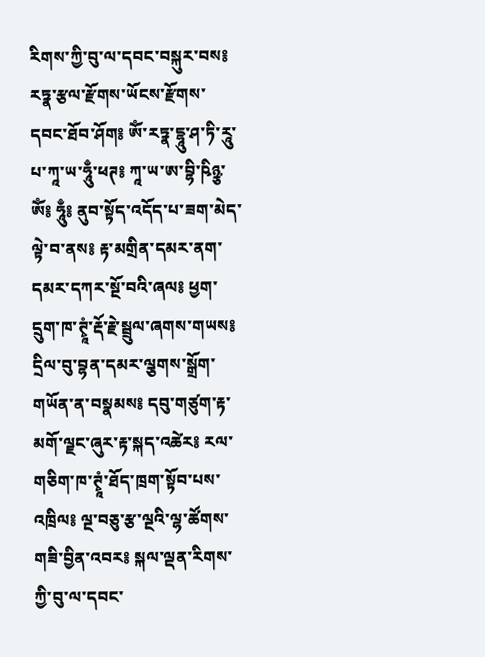རིགས་ཀྱི་བུ་ལ་དབང་བསྐུར་བས༔ རཏྣ་རྩལ་རྫོགས་ཡོངས་རྫོགས་དབང་ཐོབ་ཤོག༔ ཨོཾ་རཏྣ་དྷཱུ་ཤ་ཏི་རཱུ་པ་ཀཱ་ཡ་ཧཱུྃ་ཕཊ༔ ཀཱ་ཡ་ཨ་བྷི་ཥིཉྩ་ཨོཾ༔ ཧཱུྃ༔ ནུབ་སྟོད་འདོད་པ་ཟག་མེད་ལྟེ་བ་ནས༔ རྟ་མགྲིན་དམར་ནག་དམར་དཀར་སྔོ་བའི་ཞལ༔ ཕྱག་དྲུག་ཁ་ཊྭཱཾ་རྡོ་རྗེ་སྦྲུལ་ཞགས་གཡས༔ དྲིལ་བུ་བྷན་དམར་ལྕགས་སྒྲོག་གཡོན་ན་བསྣམས༔ དབུ་གཙུག་རྟ་མགོ་ལྗང་ཞུར་རྟ་སྐད་འཚེར༔ རལ་གཅིག་ཁ་ཊྭཱཾ་ཐོད་ཁྲག་སྟོབ་པས་འཁྲིལ༔ ལྔ་བཅུ་རྩ་ལྔའི་ལྷ་ཚོགས་གཟི་བྱིན་འབར༔ སྐལ་ལྡན་རིགས་ཀྱི་བུ་ལ་དབང་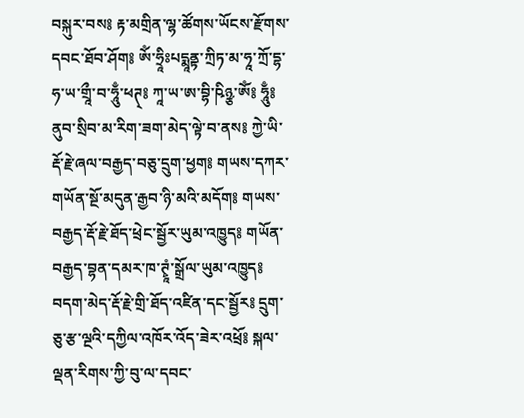བསྐུར་བས༔ རྟ་མགྲིན་ལྷ་ཚོགས་ཡོངས་རྫོགས་དབང་ཐོབ་ཤོག༔ ཨོཾ་ཧྲཱིཿཔདྨཱནྟ་ཀྲིཏ་མ་ཧཱ་ཀྲོ་དྷ་ཧ་ཡ་གྲཱྀ་བ་ཧཱུྃ་ཕཊ྄༔ ཀཱ་ཡ་ཨ་བྷི་ཥིཉྩ་ཨོཾ༔ ཧཱུྃ༔ ནུབ་སྲིབ་མ་རིག་ཟག་མེད་ལྟེ་བ་ནས༔ ཀྱེ་ཡི་རྡོ་རྗེ་ཞལ་བརྒྱད་བཅུ་དྲུག་ཕྱག༔ གཡས་དཀར་གཡོན་སྔོ་མདུན་རྒྱབ་ཉི་མའི་མདོག༔ གཡས་བརྒྱད་རྡོ་རྗེ་ཐོད་ཕྲེང་སྦྱོར་ཡུམ་འཁྱུད༔ གཡོན་བརྒྱད་བྷན་དམར་ཁ་ཊྭཱཾ་སྒྲོལ་ཡུམ་འཁྱུད༔ བདག་མེད་རྡོ་རྗེ་གྲི་ཐོད་འཛིན་དང་སྦྱོར༔ དྲུག་ཅུ་རྩ་ལྔའི་དཀྱིལ་འཁོར་འོད་ཟེར་འཕྲོ༔ སྐལ་ལྡན་རིགས་ཀྱི་བུ་ལ་དབང་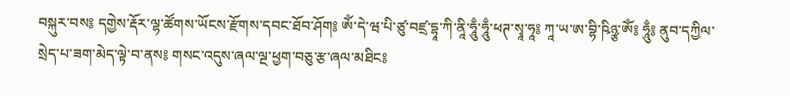བསྐུར་བས༔ དགྱེས་རྡོར་ལྷ་ཚོགས་ཡོངས་རྫོགས་དབང་ཐོབ་ཤོག༔ ཨོཾ་དེ་ཝ་པི་ཙུ་བཛྲ་དྷཱ་ཀི་ནཱི་ཧཱུྃ་ཧཱུྃ་ཕཊ་སྭཱ་ཧཱ༔ ཀཱ་ཡ་ཨ་བྷི་ཥིཉྩ་ཨོཾ༔ ཧཱུྃ༔ ནུབ་དཀྱིལ་སྲེད་པ་ཟག་མེད་ལྟེ་བ་ནས༔ གསང་འདུས་ཞལ་ལྔ་ཕྱག་བཅུ་རྩ་ཞལ་མཐིང༔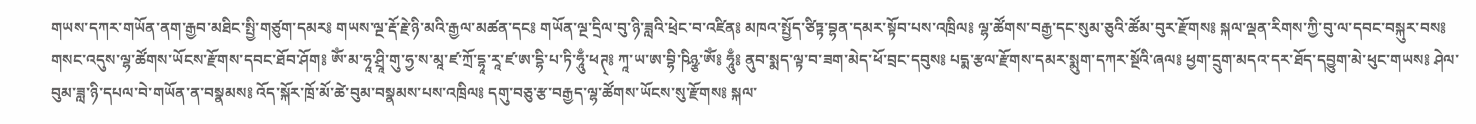གཡས་དཀར་གཡོན་ནག་རྒྱབ་མཐིང་སྤྱི་གཙུག་དམར༔ གཡས་ལྔ་རྡོ་རྗེ་ཉི་མའི་རྒྱལ་མཚན་དང༔ གཡོན་ལྔ་དྲིལ་བུ་ཉི་ཟླའི་ཕྲེང་བ་འཛིན༔ མཁའ་སྤྱོད་ཙིཏྟ་བྷན་དམར་སྟོབ་པས་འཁྲིལ༔ ལྷ་ཚོགས་བརྒྱ་དང་སུམ་ཅུའི་ཚོམ་བུར་རྫོགས༔ སྐལ་ལྡན་རིགས་ཀྱི་བུ་ལ་དབང་བསྐུར་བས༔ གསང་འདུས་ལྷ་ཚོགས་ཡོངས་རྫོགས་དབང་ཐོབ་ཤོག༔ ཨོཾ་མ་ཧཱ་ཤྲཱི་གུ་ཧྱ་ས་མཱ་ཛ་ཀྲོ་དྷཱ་རཱ་ཛ་ཨ་དྷི་པ་ཏི་ཧཱུྃ་ཕཊ྄༔ ཀཱ་ཡ་ཨ་བྷི་ཥིཉྩ་ཨོཾ༔ ཧཱུྃ༔ ནུབ་སྨད་ལྟ་བ་ཟག་མེད་ཕོ་བྲང་དབུས༔ པདྨ་རྩལ་རྫོགས་དམར་སྨུག་དཀར་སྔོའི་ཞལ༔ ཕྱག་དྲུག་མདའ་དར་ཐོད་དབྱུག་མེ་ཕུང་གཡས༔ ཤེལ་བུམ་ཟླ་ཉི་དཔལ་བེ་གཡོན་ན་བསྣམས༔ འོད་སྐོར་ཁྲོ་མོ་ཚེ་བུམ་བསྣམས་པས་འཁྲིལ༔ དགུ་བཅུ་རྩ་བརྒྱད་ལྷ་ཚོགས་ཡོངས་སུ་རྫོགས༔ སྐལ་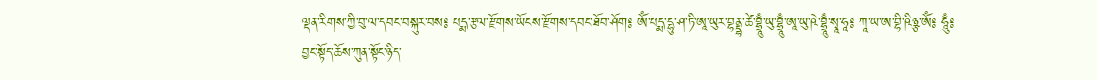ལྡན་རིགས་ཀྱི་བུ་ལ་དབང་བསྐུར་བས༔ པདྨ་རྩལ་རྫོགས་ཡོངས་རྫོགས་དབང་ཐོབ་ཤོག༔ ཨོཾ་པདྨ་དྷུ་ཤ་ཏི་ཨཱ་ཡུར་བྷནྡྷ་ཚེ་བྷྲཱུྃ་ཡུ་བྷྲཱུྃ་ཨཱ་ཡུ་ཥེ་བྷྲཱུྃ་སྭཱ་ཧཱ༔ ཀཱ་ཡ་ཨ་བྷི་ཥིཉྩ་ཨོཾ༔ ཧཱུྃ༔ བྱང་སྟོད་ཆོས་ཀུན་སྟོང་ཉིད་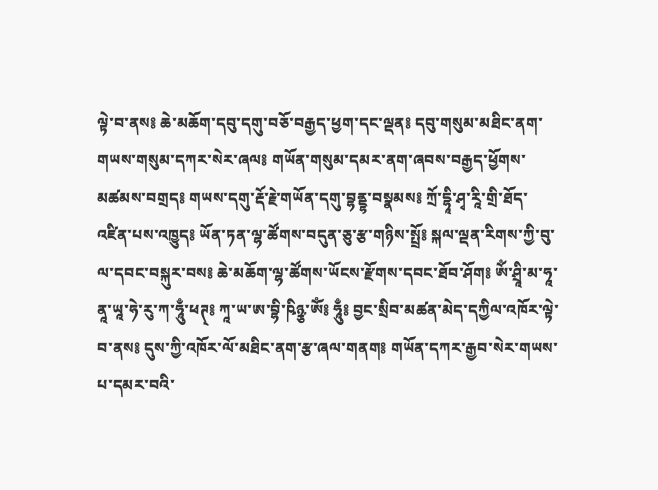ལྟེ་བ་ནས༔ ཆེ་མཆོག་དབུ་དགུ་བཅོ་བརྒྱད་ཕྱག་དང་ལྡན༔ དབུ་གསུམ་མཐིང་ནག་གཡས་གསུམ་དཀར་སེར་ཞལ༔ གཡོན་གསུམ་དམར་ནག་ཞབས་བརྒྱད་ཕྱོགས་མཚམས་བགྲད༔ གཡས་དགུ་རྡོ་རྗེ་གཡོན་དགུ་བྷནྡྷ་བསྣམས༔ ཀྲོ་དྷཱི་ཤྭ་རཱི་གྲི་ཐོད་འཛིན་པས་འཁྱུད༔ ཡོན་ཏན་ལྷ་ཚོགས་བདུན་ཅུ་རྩ་གཉིས་སྤྲོ༔ སྐལ་ལྡན་རིགས་ཀྱི་བུ་ལ་དབང་བསྐུར་བས༔ ཆེ་མཆོག་ལྷ་ཚོགས་ཡོངས་རྫོགས་དབང་ཐོབ་ཤོག༔ ཨོཾ་ཤྲཱི་མ་ཧཱ་ནཱ་ཡཱ་ཧེ་རུ་ཀ་ཧཱུྃ་ཕཊ྄༔ ཀཱ་ཡ་ཨ་བྷི་ཥིཉྩ་ཨོཾ༔ ཧཱུྃ༔ བྱང་སྲིབ་མཚན་མེད་དཀྱིལ་འཁོར་ལྟེ་བ་ནས༔ དུས་ཀྱི་འཁོར་ལོ་མཐིང་ནག་རྩ་ཞལ་གནག༔ གཡོན་དཀར་རྒྱབ་སེར་གཡས་པ་དམར་བའི་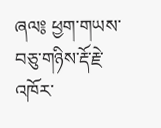ཞལ༔ ཕྱག་གཡས་བཅུ་གཉིས་རྡོ་རྗེ་འཁོར་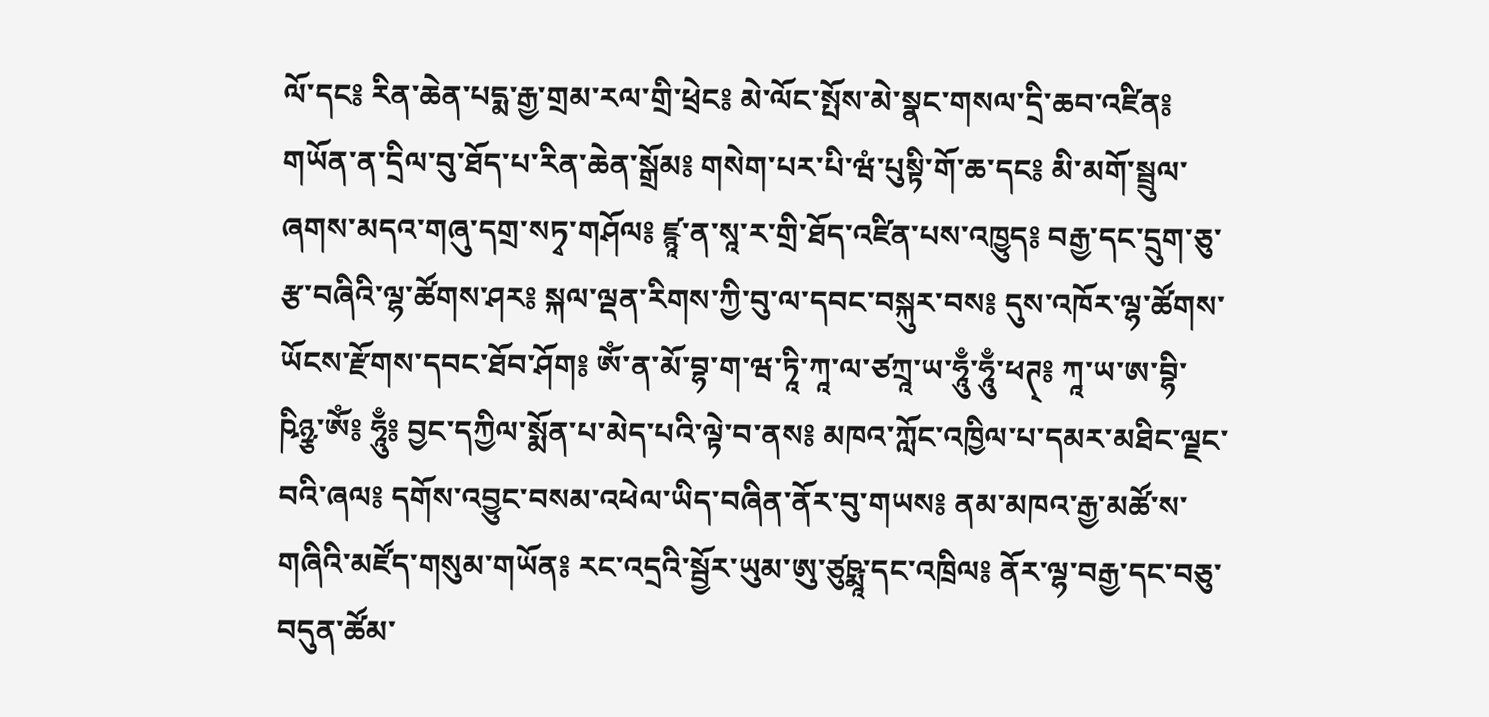ལོ་དང༔ རིན་ཆེན་པདྨ་རྒྱ་གྲམ་རལ་གྲི་ཕྲེང༔ མེ་ལོང་སྤོས་མེ་སྣང་གསལ་དྲི་ཆབ་འཛིན༔ གཡོན་ན་དྲིལ་བུ་ཐོད་པ་རིན་ཆེན་སྒྲོམ༔ གསེག་པར་པི་ཝཾ་པུསྟི་གོ་ཆ་དང༔ མི་མགོ་སྦྲུལ་ཞགས་མདའ་གཞུ་དགྲ་སཏྭ་གཤོལ༔ ཛྙཱ་ན་སཱ་ར་གྲི་ཐོད་འཛིན་པས་འཁྱུད༔ བརྒྱ་དང་དྲུག་ཅུ་རྩ་བཞིའི་ལྷ་ཚོགས་ཤར༔ སྐལ་ལྡན་རིགས་ཀྱི་བུ་ལ་དབང་བསྐུར་བས༔ དུས་འཁོར་ལྷ་ཚོགས་ཡོངས་རྫོགས་དབང་ཐོབ་ཤོག༔ ཨོཾ་ན་མོ་བྷ་ག་ཝ་ཏཱི་ཀཱ་ལ་ཙཀྲཱ་ཡ་ཧཱུྃ་ཧཱུྃ་ཕཊ྄༔ ཀཱ་ཡ་ཨ་བྷི་ཥིཉྩ་ཨོཾ༔ ཧཱུྃ༔ བྱང་དཀྱིལ་སྨོན་པ་མེད་པའི་ལྟེ་བ་ནས༔ མཁའ་ཀློང་འཁྱིལ་པ་དམར་མཐིང་ལྗང་བའི་ཞལ༔ དགོས་འབྱུང་བསམ་འཕེལ་ཡིད་བཞིན་ནོར་བུ་གཡས༔ ནམ་མཁའ་རྒྱ་མཚོ་ས་གཞིའི་མཛོད་གསུམ་གཡོན༔ རང་འདྲའི་སྦྱོར་ཡུམ་ཨུ་ཙུཥྨཱ་དང་འཁྲིལ༔ ནོར་ལྷ་བརྒྱ་དང་བཅུ་བདུན་ཚོམ་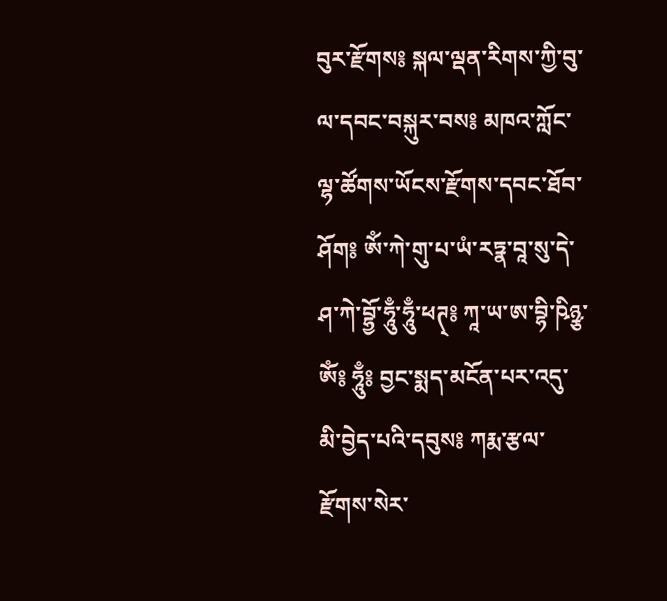བུར་རྫོགས༔ སྐལ་ལྡན་རིགས་ཀྱི་བུ་ལ་དབང་བསྐུར་བས༔ མཁའ་ཀློང་ལྷ་ཚོགས་ཡོངས་རྫོགས་དབང་ཐོབ་ཤོག༔ ཨོཾ་ཀེ་གུ་པ་ཡཾ་རཏྣ་བཱ་སུ་དེ་ཤ་ཀེ་བྷྱོ་ཧཱུྃ་ཧཱུྃ་ཕཊ྄༔ ཀཱ་ཡ་ཨ་བྷི་ཥིཉྩ་ཨོཾ༔ ཧཱུྃ༔ བྱང་སྨད་མངོན་པར་འདུ་མི་བྱེད་པའི་དབུས༔ ཀརྨ་རྩལ་རྫོགས་སེར་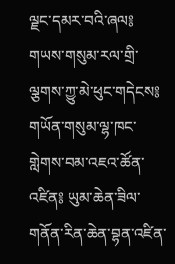ལྗང་དམར་བའི་ཞལ༔ གཡས་གསུམ་རལ་གྲི་ལྕགས་ཀྱུ་མེ་ཕུང་གདེངས༔ གཡོན་གསུམ་ལྷ་ཁང་གླེགས་བམ་འཇའ་ཚོན་འཛིན༔ ཡུམ་ཆེན་ཟིལ་གནོན་རིན་ཆེན་བྷན་འཛིན་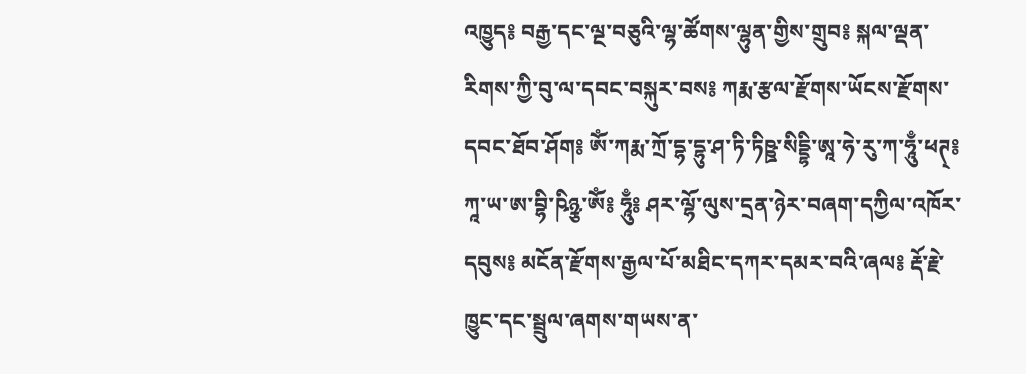འཁྱུད༔ བརྒྱ་དང་ལྔ་བཅུའི་ལྷ་ཚོགས་ལྷུན་གྱིས་གྲུབ༔ སྐལ་ལྡན་རིགས་ཀྱི་བུ་ལ་དབང་བསྐུར་བས༔ ཀརྨ་རྩལ་རྫོགས་ཡོངས་རྫོགས་དབང་ཐོབ་ཤོག༔ ཨོཾ་ཀརྨ་ཀྲོ་དྷ་དྷུ་ཤ་ཏི་ཏིཥྛ་སིདྡྷི་ཨཱ་ཧེ་རུ་ཀ་ཧཱུྃ་ཕཊ྄༔ ཀཱ་ཡ་ཨ་བྷི་ཥིཉྩ་ཨོཾ༔ ཧཱུྃ༔ ཤར་ལྷོ་ལུས་དྲན་ཉེར་བཞག་དཀྱིལ་འཁོར་དབུས༔ མངོན་རྫོགས་རྒྱལ་པོ་མཐིང་དཀར་དམར་བའི་ཞལ༔ རྡོ་རྗེ་ཁྱུང་དང་སྦྲུལ་ཞགས་གཡས་ན་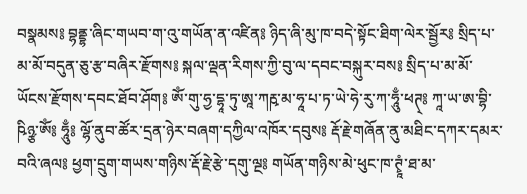བསྣམས༔ བྷནྡྷ་ཞིང་གཡབ་ག་འུ་གཡོན་ན་འཛིན༔ ཉིད་ཞི་མུ་ཁ་བདེ་སྟོང་ཐིག་ལེར་སྦྱོར༔ སྲིད་པ་མ་མོ་བདུན་ཅུ་རྩ་བཞིར་རྫོགས༔ སྐལ་ལྡན་རིགས་ཀྱི་བུ་ལ་དབང་བསྐུར་བས༔ སྲིད་པ་མ་མོ་ཡོངས་རྫོགས་དབང་ཐོབ་ཤོག༔ ཨོཾ་གུ་ཧྱ་དྷཱ་ཏུ་ཨཱ་ཀརྵ་མ་ཧཱ་པ་ཏ་ཡེ་ཧེ་རུ་ཀ་ཧཱུྃ་ཕཊ྄༔ ཀཱ་ཡ་ཨ་བྷི་ཥིཉྩ་ཨོཾ༔ ཧཱུྃ༔ ལྷོ་ནུབ་ཚོར་དྲན་ཉེར་བཞག་དཀྱིལ་འཁོར་དབུས༔ རྡོ་རྗེ་གཞོན་ནུ་མཐིང་དཀར་དམར་བའི་ཞལ༔ ཕྱག་དྲུག་གཡས་གཉིས་རྡོ་རྗེ་རྩེ་དགུ་ལྔ༔ གཡོན་གཉིས་མེ་ཕུང་ཁ་ཊྭཱཾ་ཐ་མ་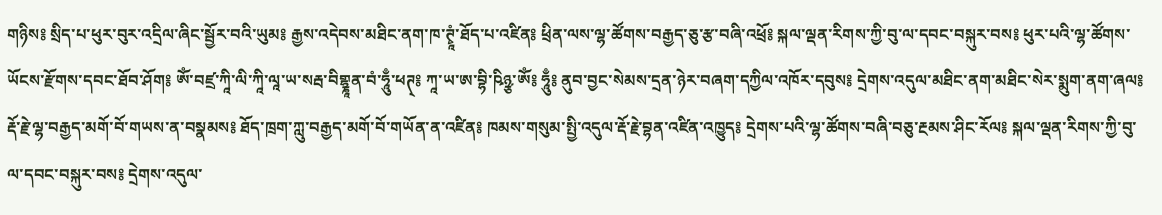གཉིས༔ སྲིད་པ་ཕུར་བུར་འདྲིལ་ཞིང་སྦྱོར་བའི་ཡུམ༔ རྒྱས་འདེབས་མཐིང་ནག་ཁ་ཊྭཱཾ་ཐོད་པ་འཛིན༔ ཕྲིན་ལས་ལྷ་ཚོགས་བརྒྱད་ཅུ་རྩ་བཞི་འཕྲོ༔ སྐལ་ལྡན་རིགས་ཀྱི་བུ་ལ་དབང་བསྐུར་བས༔ ཕུར་པའི་ལྷ་ཚོགས་ཡོངས་རྫོགས་དབང་ཐོབ་ཤོག༔ ཨོཾ་བཛྲ་ཀཱི་ལི་ཀཱི་ལཱ་ཡ་སརྦ་བིགྷྣཱན་བཾ་ཧཱུྃ་ཕཊ྄༔ ཀཱ་ཡ་ཨ་བྷི་ཥིཉྩ་ཨོཾ༔ ཧཱུྃ༔ ནུབ་བྱང་སེམས་དྲན་ཉེར་བཞག་དཀྱིལ་འཁོར་དབུས༔ དྲེགས་འདུལ་མཐིང་ནག་མཐིང་སེར་སྨུག་ནག་ཞལ༔ རྡོ་རྗེ་ལྷ་བརྒྱད་མགོ་བོ་གཡས་ན་བསྣམས༔ ཐོད་ཁྲག་ཀླུ་བརྒྱད་མགོ་བོ་གཡོན་ན་འཛིན༔ ཁམས་གསུམ་སྤྱི་འདུལ་རྡོ་རྗེ་བྷན་འཛིན་འཁྱུད༔ དྲེགས་པའི་ལྷ་ཚོགས་བཞི་བཅུ་རྔམས་ཤིང་རོལ༔ སྐལ་ལྡན་རིགས་ཀྱི་བུ་ལ་དབང་བསྐུར་བས༔ དྲེགས་འདུལ་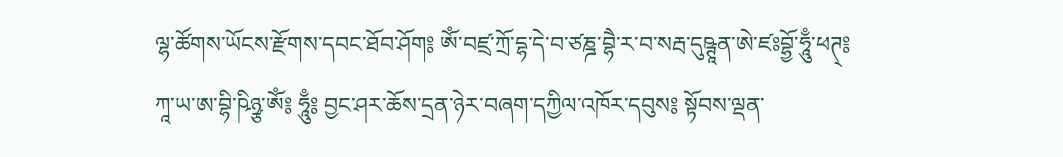ལྷ་ཚོགས་ཡོངས་རྫོགས་དབང་ཐོབ་ཤོག༔ ཨོཾ་བཛྲ་ཀྲོ་དྷ་དེ་བ་ཙཎྜ་བྷཻ་ར་བ་སརྦ་དུཥྚཱན་ཨེ་ཛཿབྷྱོ་ཧཱུྃ་ཕཊ྄༔ ཀཱ་ཡ་ཨ་བྷི་ཥིཉྩ་ཨོཾ༔ ཧཱུྃ༔ བྱང་ཤར་ཆོས་དྲན་ཉེར་བཞག་དཀྱིལ་འཁོར་དབུས༔ སྟོབས་ལྡན་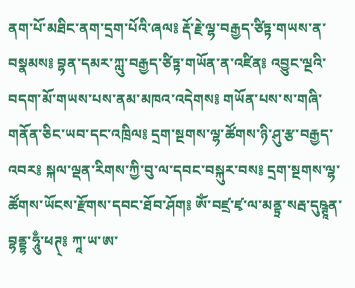ནག་པོ་མཐིང་ནག་དྲག་པོའི་ཞལ༔ རྡོ་རྗེ་ལྷ་བརྒྱད་ཙིཏྟ་གཡས་ན་བསྣམས༔ བྷན་དམར་ཀླུ་བརྒྱད་ཙིཏྟ་གཡོན་ན་འཛིན༔ འབྱུང་ལྔའི་བདག་མོ་གཡས་པས་ནམ་མཁའ་འདེགས༔ གཡོན་པས་ས་གཞི་གནོན་ཅིང་ཡབ་དང་འཁྲིལ༔ དྲག་སྔགས་ལྷ་ཚོགས་ཉི་ཤུ་རྩ་བརྒྱད་འབར༔ སྐལ་ལྡན་རིགས་ཀྱི་བུ་ལ་དབང་བསྐུར་བས༔ དྲག་སྔགས་ལྷ་ཚོགས་ཡོངས་རྫོགས་དབང་ཐོབ་ཤོག༔ ཨོཾ་བཛྲ་ཛྭ་ལ་མནྟྲ་སརྦ་དུཥྚཱན་བྷནྡྷ་ཧཱུྃ་ཕཊ྄༔ ཀཱ་ཡ་ཨ་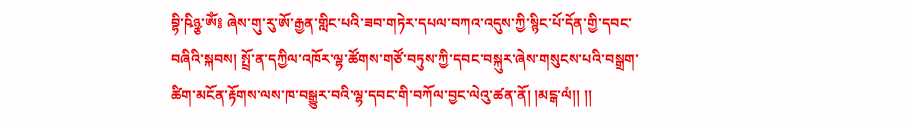བྷི་ཥིཉྩ་ཨོཾ༔ ཞེས་གུ་རུ་ཨོ་རྒྱན་གླིང་པའི་ཟབ་གཏེར་དཔལ་བཀའ་འདུས་ཀྱི་སྙིང་པོ་དོན་གྱི་དབང་བཞིའི་སྐབས། སྤྲོ་ན་དཀྱིལ་འཁོར་ལྷ་ཚོགས་གཙོ་བཏུས་ཀྱི་དབང་བསྐུར་ཞེས་གསུངས་པའི་བསྒྲག་ཚིག་མངོན་རྟོགས་ལས་ཁ་བསྒྱུར་བའི་ལྷ་དབང་གི་བཀོལ་བྱང་ལེའུ་ཚན་ནོ། །མངྒ་ལཾ།། །།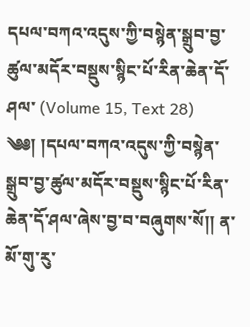དཔལ་བཀའ་འདུས་ཀྱི་བསྙེན་སྒྲུབ་བྱ་ཚུལ་མདོར་བསྡུས་སྙིང་པོ་རིན་ཆེན་དོ་ཤལ་ (Volume 15, Text 28)
༄༅། །དཔལ་བཀའ་འདུས་ཀྱི་བསྙེན་སྒྲུབ་བྱ་ཚུལ་མདོར་བསྡུས་སྙིང་པོ་རིན་ཆེན་དོ་ཤལ་ཞེས་བྱ་བ་བཞུགས་སོ།། ན་མོ་གུ་རུ་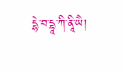དྷེ་བ་དྷཱ་ཀི་ནཱི་ཡཻ།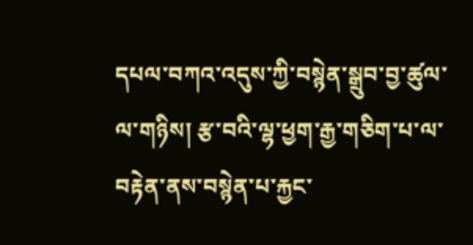དཔལ་བཀའ་འདུས་ཀྱི་བསྙེན་སྒྲུབ་བྱ་ཚུལ་ལ་གཉིས། རྩ་བའི་ལྷ་ཕྱག་རྒྱ་གཅིག་པ་ལ་བརྟེན་ནས་བསྙེན་པ་རྐྱང་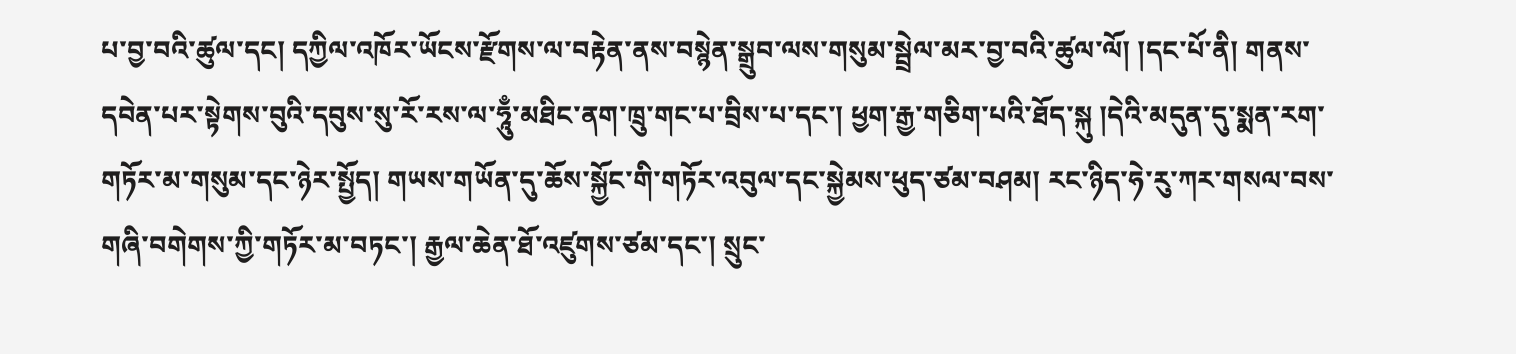པ་བྱ་བའི་ཚུལ་དང། དཀྱིལ་འཁོར་ཡོངས་རྫོགས་ལ་བརྟེན་ནས་བསྙེན་སྒྲུབ་ལས་གསུམ་སྦྲེལ་མར་བྱ་བའི་ཚུལ་ལོ། །དང་པོ་ནི། གནས་དབེན་པར་སྟེགས་བུའི་དབུས་སུ་རོ་རས་ལ་ཧཱུྃ་མཐིང་ནག་ཁྲུ་གང་པ་བྲིས་པ་དང་། ཕྱག་རྒྱ་གཅིག་པའི་ཐོད་སྐུ །དེའི་མདུན་དུ་སྨན་རག་གཏོར་མ་གསུམ་དང་ཉེར་སྤྱོད། གཡས་གཡོན་དུ་ཆོས་སྐྱོང་གི་གཏོར་འབུལ་དང་སྐྱེམས་ཕུད་ཙམ་བཤམ། རང་ཉིད་ཧེ་རུ་ཀར་གསལ་བས་གཞི་བགེགས་ཀྱི་གཏོར་མ་བཏང་། རྒྱལ་ཆེན་ཐོ་འཛུགས་ཙམ་དང་། སྲུང་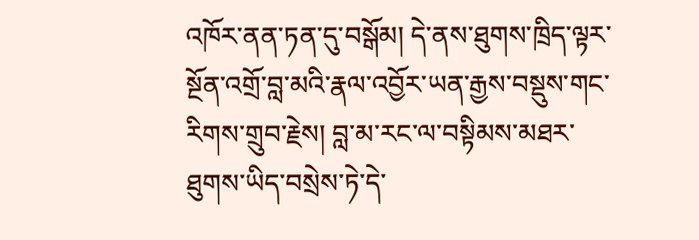འཁོར་ནན་ཏན་དུ་བསྒོམ། དེ་ནས་ཐུགས་ཁྲིད་ལྟར་སྔོན་འགྲོ་བླ་མའི་རྣལ་འབྱོར་ཡན་རྒྱས་བསྡུས་གང་རིགས་གྲུབ་རྗེས། བླ་མ་རང་ལ་བསྟིམས་མཐར་ཐུགས་ཡིད་བསྲེས་ཏེ་དེ་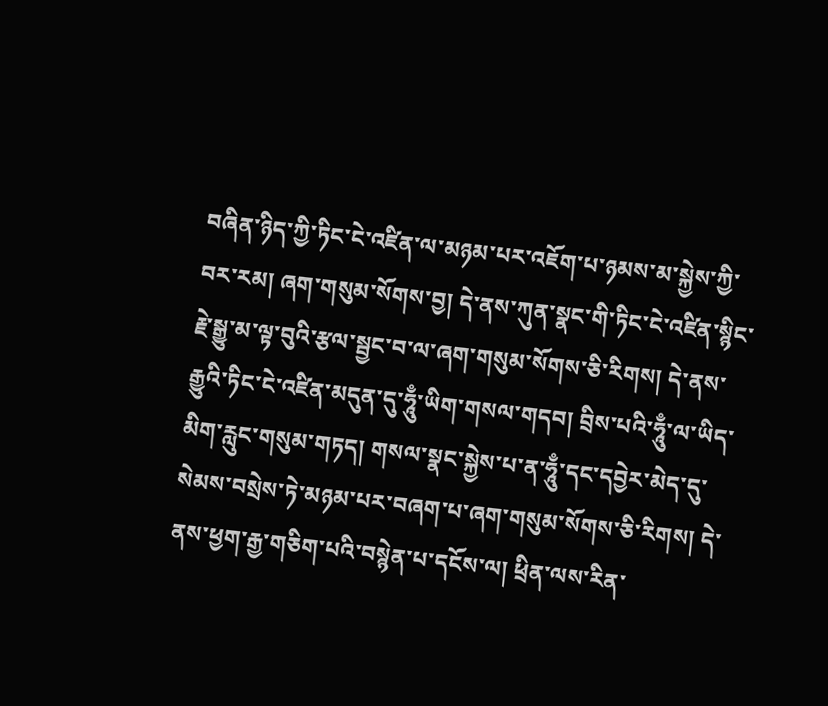བཞིན་ཉིད་ཀྱི་ཏིང་ངེ་འཛིན་ལ་མཉམ་པར་འཇོག་པ་ཉམས་མ་སྐྱེས་ཀྱི་བར་རམ། ཞག་གསུམ་སོགས་བྱ། དེ་ནས་ཀུན་སྣང་གི་ཏིང་ངེ་འཛིན་སྙིང་རྗེ་སྒྱུ་མ་ལྟ་བུའི་རྩལ་སྦྱང་བ་ལ་ཞག་གསུམ་སོགས་ཅི་རིགས། དེ་ནས་རྒྱུའི་ཏིང་ངེ་འཛིན་མདུན་དུ་ཧཱུྃ་ཡིག་གསལ་གདབ། བྲིས་པའི་ཧཱུྃ་ལ་ཡིད་མིག་རླུང་གསུམ་གཏད། གསལ་སྣང་སྐྱེས་པ་ན་ཧཱུྃ་དང་དབྱེར་མེད་དུ་སེམས་བསྲེས་ཏེ་མཉམ་པར་བཞག་པ་ཞག་གསུམ་སོགས་ཅི་རིགས། དེ་ནས་ཕྱག་རྒྱ་གཅིག་པའི་བསྙེན་པ་དངོས་ལ། ཕྲིན་ལས་རིན་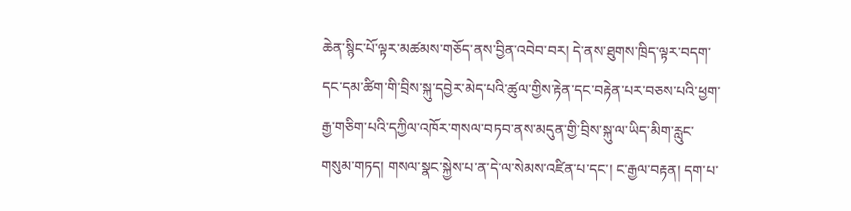ཆེན་སྙིང་པོ་ལྟར་མཚམས་གཅོད་ནས་བྱིན་འབེབ་བར། དེ་ནས་ཐུགས་ཁྲིད་ལྟར་བདག་དང་དམ་ཚིག་གི་བྲིས་སྐུ་དབྱེར་མེད་པའི་ཚུལ་གྱིས་རྟེན་དང་བརྟེན་པར་བཅས་པའི་ཕྱག་རྒྱ་གཅིག་པའི་དཀྱིལ་འཁོར་གསལ་བཏབ་ནས་མདུན་གྱི་བྲིས་སྐུ་ལ་ཡིད་མིག་རླུང་གསུམ་གཏད། གསལ་སྣང་སྐྱེས་པ་ན་དེ་ལ་སེམས་འཛིན་པ་དང་། ང་རྒྱལ་བརྟན། དག་པ་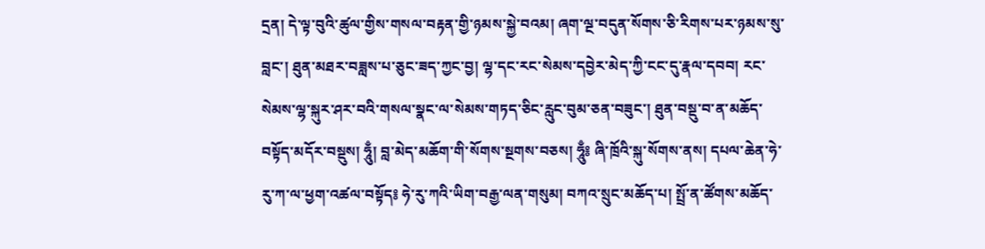དྲན། དེ་ལྟ་བུའི་ཚུལ་གྱིས་གསལ་བརྟན་གྱི་ཉམས་སྐྱེ་བའམ། ཞག་ལྔ་བདུན་སོགས་ཅི་རིགས་པར་ཉམས་སུ་བླང་། ཐུན་མཐར་བཟླས་པ་ཅུང་ཟད་ཀྱང་བྱ། ལྷ་དང་རང་སེམས་དབྱེར་མེད་ཀྱི་ངང་དུ་རྣལ་དབབ། རང་སེམས་ལྷ་སྐུར་ཤར་བའི་གསལ་སྣང་ལ་སེམས་གཏད་ཅིང་རླུང་བུམ་ཅན་བཟུང་། ཐུན་བསྡུ་བ་ན་མཆོད་བསྟོད་མདོར་བསྡུས། ཧཱུྃ། བླ་མེད་མཆོག་གི་སོགས་སྔགས་བཅས། ཧཱུྃ༔ ཞི་ཁྲོའི་སྐུ་སོགས་ནས། དཔལ་ཆེན་ཧེ་རུ་ཀ་ལ་ཕྱག་འཚལ་བསྟོད༔ ཧེ་རུ་ཀའི་ཡིག་བརྒྱ་ལན་གསུམ། བཀའ་སྲུང་མཆོད་པ། སྤྲོ་ན་ཚོགས་མཆོད་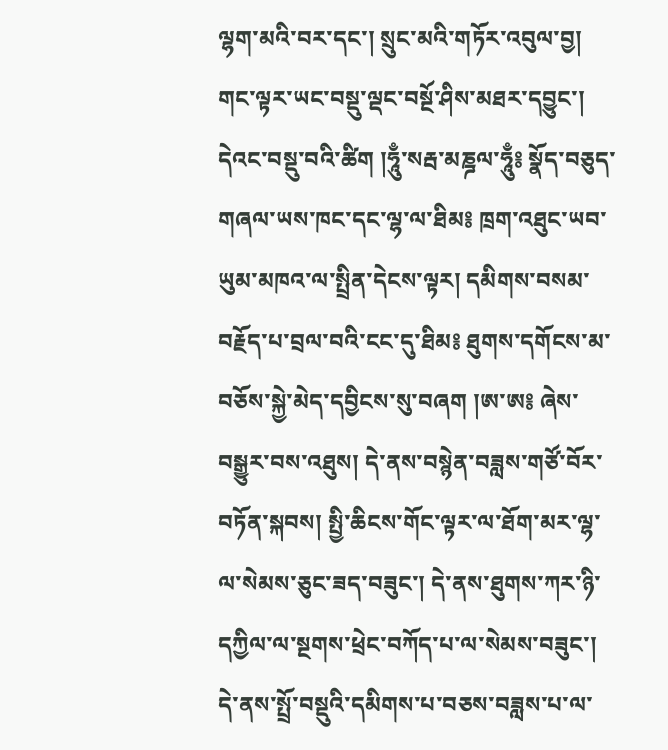ལྷག་མའི་བར་དང་། སྲུང་མའི་གཏོར་འབུལ་བྱ། གང་ལྟར་ཡང་བསྡུ་ལྡང་བསྔོ་ཤིས་མཐར་དབྱུང་། དེའང་བསྡུ་བའི་ཚིག །ཧཱུྃ་སརྦ་མཎྜལ་ཧཱུྃ༔ སྣོད་བཅུད་གཞལ་ཡས་ཁང་དང་ལྷ་ལ་ཐིམ༔ ཁྲག་འཐུང་ཡབ་ཡུམ་མཁའ་ལ་སྤྲིན་དེངས་ལྟར། དམིགས་བསམ་བརྗོད་པ་བྲལ་བའི་ངང་དུ་ཐིམ༔ ཐུགས་དགོངས་མ་བཅོས་སྐྱེ་མེད་དབྱིངས་སུ་བཞག །ཨ་ཨ༔ ཞེས་བསྒྱུར་བས་འཐུས། དེ་ནས་བསྙེན་བཟླས་གཙོ་བོར་བཏོན་སྐབས། སྤྱི་ཆིངས་གོང་ལྟར་ལ་ཐོག་མར་ལྷ་ལ་སེམས་ཅུང་ཟད་བཟུང་། དེ་ནས་ཐུགས་ཀར་ཉི་དཀྱིལ་ལ་སྔགས་ཕྲེང་བཀོད་པ་ལ་སེམས་བཟུང་། དེ་ནས་སྤྲོ་བསྡུའི་དམིགས་པ་བཅས་བཟླས་པ་ལ་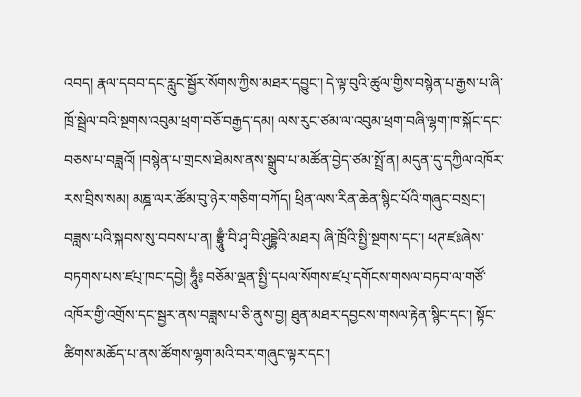འབད། རྣལ་དབབ་དང་རླུང་སྦྱོར་སོགས་ཀྱིས་མཐར་དབྱུང་། དེ་ལྟ་བུའི་ཚུལ་གྱིས་བསྙེན་པ་རྒྱས་པ་ཞི་ཁྲོ་སྦྲེལ་བའི་སྔགས་འབུམ་ཕྲག་བཅོ་བརྒྱད་དམ། ལས་རུང་ཙམ་ལ་འབུམ་ཕྲག་བཞི་ལྷག་ཁ་སྐོང་དང་བཅས་པ་བཟླའོ། །བསྙེན་པ་གྲངས་ཐེམས་ནས་སྒྲུབ་པ་མཚོན་བྱེད་ཙམ་སྤྲོ་ན། མདུན་དུ་དཀྱིལ་འཁོར་རས་བྲིས་སམ། མཎྜ་ལར་ཚོམ་བུ་ཉེར་གཅིག་བཀོད། ཕྲིན་ལས་རིན་ཆེན་སྙིང་པོའི་གཞུང་བསྲང་། བཟླས་པའི་སྐབས་སུ་བབས་པ་ན། བྷྲཱུྃ་བི་ཤྭ་བི་ཤུདྡྷེའི་མཐར། ཞི་ཁྲོའི་སྤྱི་སྔགས་དང་། ཕཊ་ཛཿཞེས་བཏགས་པས་ཛཔ྄་ཁང་དབྱེ། ཧཱུྃ༔ བཅོམ་ལྡན་སྤྱི་དཔལ་སོགས་ཛཔ྄་དགོངས་གསལ་བཏབ་ལ་གཙོ་འཁོར་གྱི་འགྲོས་དང་སྦྱར་ནས་བཟླས་པ་ཅི་ནུས་བྱ། ཐུན་མཐར་དབྱངས་གསལ་རྟེན་སྙིང་དང་། སྟོང་ཚིགས་མཆོད་པ་ནས་ཚོགས་ལྷག་མའི་བར་གཞུང་ལྟར་དང་།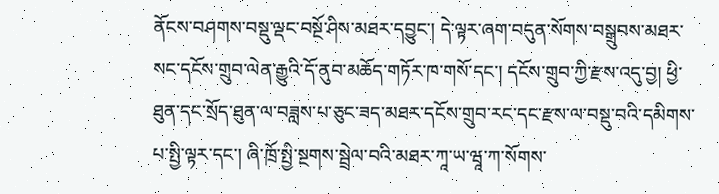ནོངས་བཤགས་བསྡུ་ལྡང་བསྔོ་ཤིས་མཐར་དབྱུང་། དེ་ལྟར་ཞག་བདུན་སོགས་བསྒྲུབས་མཐར་སང་དངོས་གྲུབ་ལེན་རྒྱུའི་དོ་ནུབ་མཆོད་གཏོར་ཁ་གསོ་དང་། དངོས་གྲུབ་ཀྱི་རྫས་འདུ་བྱ། ཕྱི་ཐུན་དང་སྲོད་ཐུན་ལ་བཟླས་པ་ཅུང་ཟད་མཐར་དངོས་གྲུབ་རང་དང་རྫས་ལ་བསྡུ་བའི་དམིགས་པ་སྤྱི་ལྟར་དང་། ཞི་ཁྲོ་སྤྱི་སྔགས་སྦྲེལ་བའི་མཐར་ཀཱ་ཡ་ཝཱ་ཀ་སོགས་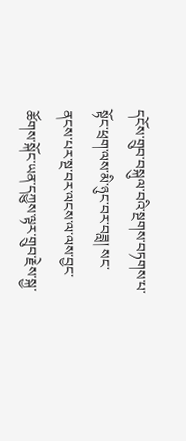དངོས་གྲུབ་བསྐུལ་བའི་སྔགས་བཏགས་པ་སྟོང་ཕྲག་ལས་མི་ཉུང་བར་བཟླ། སང་ནངས་པར་སྔ་བར་ལངས་ལ་ལས་བྱང་ཚོགས་སྐོང་ཡན་དཀྱུས་ལྟར་གྲུབ་རྗེས་སྐྱ་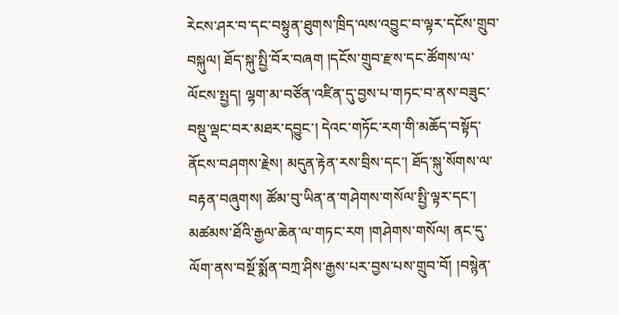རེངས་ཤར་བ་དང་བསྟུན་ཐུགས་ཁྲིད་ལས་འབྱུང་བ་ལྟར་དངོས་གྲུབ་བསྐུལ། ཐོད་སྐུ་སྤྱི་བོར་བཞག །དངོས་གྲུབ་རྫས་དང་ཚོགས་ལ་ལོངས་སྤྱད། ལྷག་མ་བཙོན་འཛིན་དུ་བྱས་པ་གཏང་བ་ནས་བཟུང་བསྡུ་ལྡང་བར་མཐར་དབྱུང་། དེའང་གཏོང་རག་གི་མཆོད་བསྟོད་ནོངས་བཤགས་རྗེས། མདུན་རྟེན་རས་བྲིས་དང་། ཐོད་སྐུ་སོགས་ལ་བརྟན་བཞུགས། ཚོམ་བུ་ཡིན་ན་གཤེགས་གསོལ་སྤྱི་ལྟར་དང་། མཚམས་ཐོའི་རྒྱལ་ཆེན་ལ་གཏང་རག །གཤེགས་གསོལ། ནང་དུ་ལོག་ནས་བསྔོ་སྨོན་བཀྲ་ཤིས་རྒྱས་པར་བྱས་པས་གྲུབ་བོ། །བསྙེན་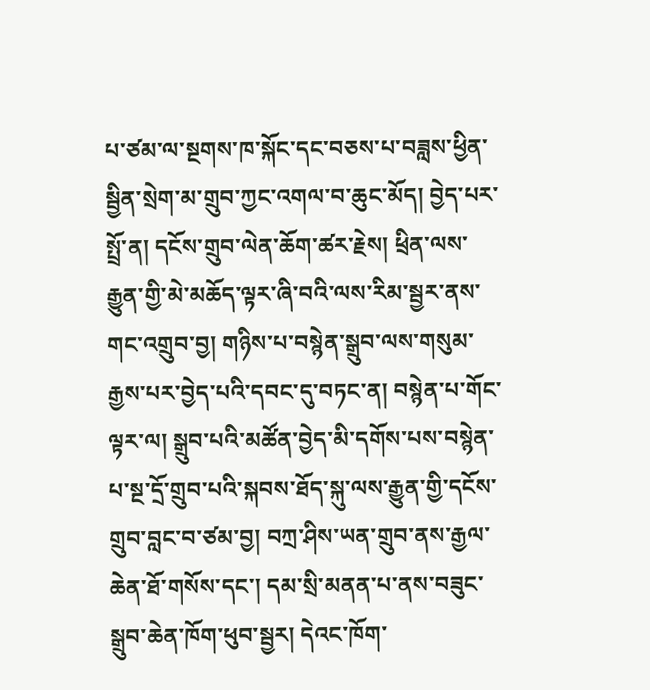པ་ཙམ་ལ་སྔགས་ཁ་སྐོང་དང་བཅས་པ་བཟླས་ཕྱིན་སྦྱིན་སྲེག་མ་གྲུབ་ཀྱང་འགལ་བ་ཆུང་མོད། བྱེད་པར་སྤྲོ་ན། དངོས་གྲུབ་ལེན་ཆོག་ཚར་རྗེས། ཕྲིན་ལས་རྒྱུན་གྱི་མེ་མཆོད་ལྟར་ཞི་བའི་ལས་རིམ་སྦྱར་ནས་གང་འགྲུབ་བྱ། གཉིས་པ་བསྙེན་སྒྲུབ་ལས་གསུམ་རྒྱས་པར་བྱེད་པའི་དབང་དུ་བཏང་ན། བསྙེན་པ་གོང་ལྟར་ལ། སྒྲུབ་པའི་མཚོན་བྱེད་མི་དགོས་པས་བསྙེན་པ་སྔ་དྲོ་གྲུབ་པའི་སྐབས་ཐོད་སྐུ་ལས་རྒྱུན་གྱི་དངོས་གྲུབ་བླང་བ་ཙམ་བྱ། བཀྲ་ཤིས་ཡན་གྲུབ་ནས་རྒྱལ་ཆེན་ཐོ་གསོས་དང་། དམ་སྲི་མནན་པ་ནས་བཟུང་སྒྲུབ་ཆེན་ཁོག་ཕུབ་སྦྱར། དེའང་ཁོག་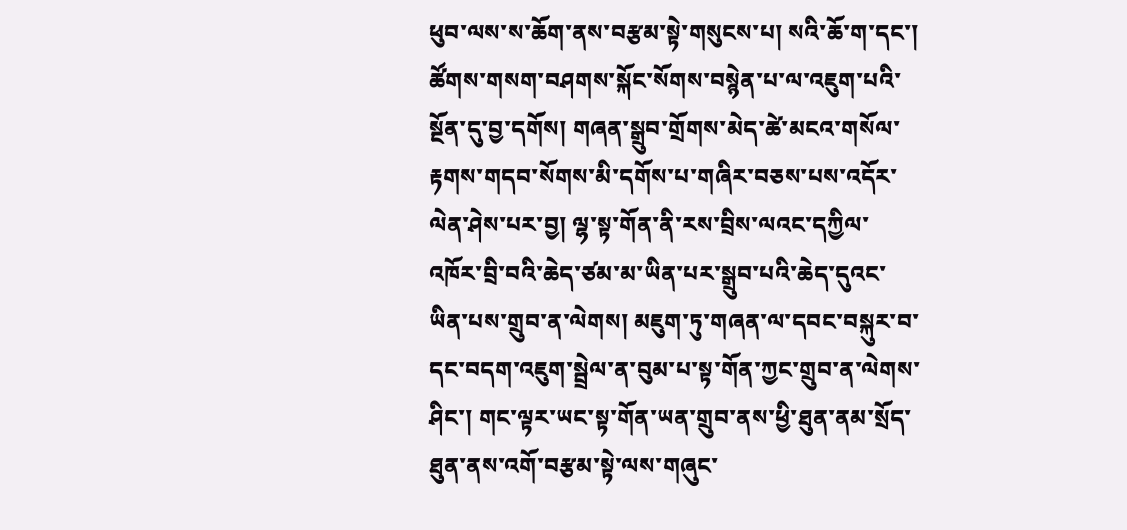ཕུབ་ལས་ས་ཆོག་ནས་བརྩམ་སྟེ་གསུངས་པ། སའི་ཆོ་ག་དང་། ཚོགས་གསག་བཤགས་སྐོང་སོགས་བསྙེན་པ་ལ་འཇུག་པའི་སྔོན་དུ་བྱ་དགོས། གཞན་སྒྲུབ་གྲོགས་མེད་ཚེ་མངའ་གསོལ་རྟགས་གདབ་སོགས་མི་དགོས་པ་གཞིར་བཅས་པས་འདོར་ལེན་ཤེས་པར་བྱ། ལྷ་སྟ་གོན་ནི་རས་བྲིས་ལའང་དཀྱིལ་འཁོར་བྲི་བའི་ཆེད་ཙམ་མ་ཡིན་པར་སྒྲུབ་པའི་ཆེད་དུའང་ཡིན་པས་གྲུབ་ན་ལེགས། མཇུག་ཏུ་གཞན་ལ་དབང་བསྐུར་བ་དང་བདག་འཇུག་སྦྲེལ་ན་བུམ་པ་སྟ་གོན་ཀྱང་གྲུབ་ན་ལེགས་ཤིང་། གང་ལྟར་ཡང་སྟ་གོན་ཡན་གྲུབ་ནས་ཕྱི་ཐུན་ནམ་སྲོད་ཐུན་ནས་འགོ་བརྩམ་སྟེ་ལས་གཞུང་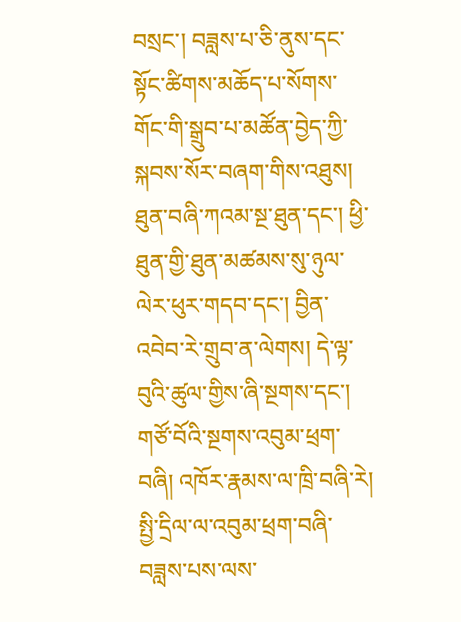བསྲང་། བཟླས་པ་ཅི་ནུས་དང་སྟོང་ཚིགས་མཆོད་པ་སོགས་གོང་གི་སྒྲུབ་པ་མཚོན་བྱེད་ཀྱི་སྐབས་སོར་བཞག་གིས་འཐུས། ཐུན་བཞི་ཀའམ་སྔ་ཐུན་དང་། ཕྱི་ཐུན་གྱི་ཐུན་མཚམས་སུ་ཉུལ་ལེར་ཕུར་གདབ་དང་། བྱིན་འབེབ་རེ་གྲུབ་ན་ལེགས། དེ་ལྟ་བུའི་ཚུལ་གྱིས་ཞི་སྔགས་དང་། གཙོ་བོའི་སྔགས་འབུམ་ཕྲག་བཞི། འཁོར་རྣམས་ལ་ཁྲི་བཞི་རེ། སྤྱི་དྲིལ་ལ་འབུམ་ཕྲག་བཞི་བཟླས་པས་ལས་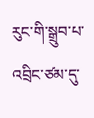རུང་གི་སྒྲུབ་པ་འབྲིང་ཙམ་དུ་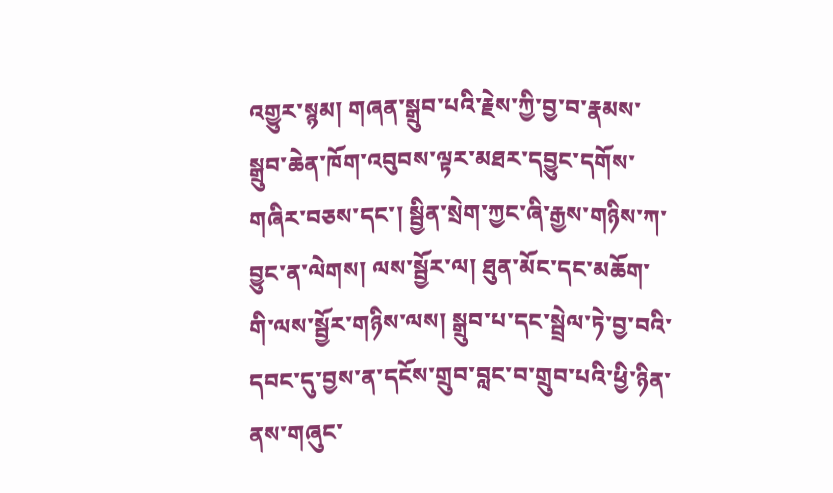འགྱུར་སྙམ། གཞན་སྒྲུབ་པའི་རྗེས་ཀྱི་བྱ་བ་རྣམས་སྒྲུབ་ཆེན་ཁོག་འབུབས་ལྟར་མཐར་དབྱུང་དགོས་གཞིར་བཅས་དང་། སྦྱིན་སྲེག་ཀྱང་ཞི་རྒྱས་གཉིས་ཀ་བྱུང་ན་ལེགས། ལས་སྦྱོར་ལ། ཐུན་མོང་དང་མཆོག་གི་ལས་སྦྱོར་གཉིས་ལས། སྒྲུབ་པ་དང་སྦྲེལ་ཏེ་བྱ་བའི་དབང་དུ་བྱས་ན་དངོས་གྲུབ་བླང་བ་གྲུབ་པའི་ཕྱི་ཉིན་ནས་གཞུང་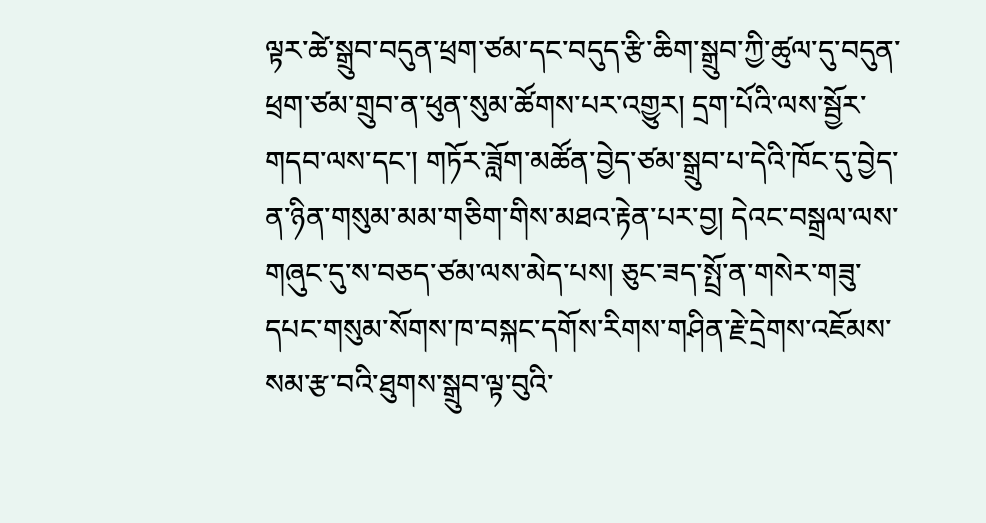ལྟར་ཚེ་སྒྲུབ་བདུན་ཕྲག་ཙམ་དང་བདུད་རྩི་ཆིག་སྒྲུབ་ཀྱི་ཚུལ་དུ་བདུན་ཕྲག་ཙམ་གྲུབ་ན་ཕུན་སུམ་ཚོགས་པར་འགྱུར། དྲག་པོའི་ལས་སྦྱོར་གདབ་ལས་དང་། གཏོར་ཟློག་མཚོན་བྱེད་ཙམ་སྒྲུབ་པ་དེའི་ཁོང་དུ་བྱེད་ན་ཉིན་གསུམ་མམ་གཅིག་གིས་མཐའ་རྟེན་པར་བྱ། དེའང་བསྒྲལ་ལས་གཞུང་དུ་ས་བཅད་ཙམ་ལས་མེད་པས། ཅུང་ཟད་སྤྲོ་ན་གསེར་གཟུ་དཔང་གསུམ་སོགས་ཁ་བསྐང་དགོས་རིགས་གཤིན་རྗེ་དྲེགས་འཇོམས་སམ་རྩ་བའི་ཐུགས་སྒྲུབ་ལྟ་བུའི་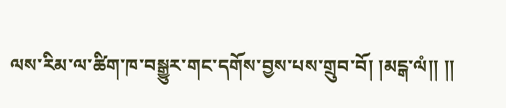ལས་རིམ་ལ་ཚིག་ཁ་བསྒྱུར་གང་དགོས་བྱས་པས་གྲུབ་བོ། །མངྒ་ལཾ།། །།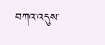བཀའ་འདུས་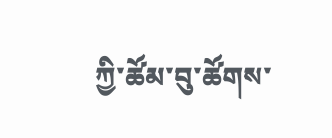ཀྱི་ཚོམ་བུ་ཚོགས་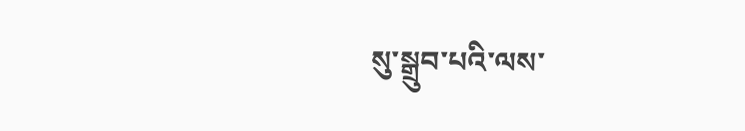སུ་སྒྲུབ་པའི་ལས་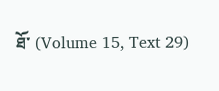ཐོ་ (Volume 15, Text 29)